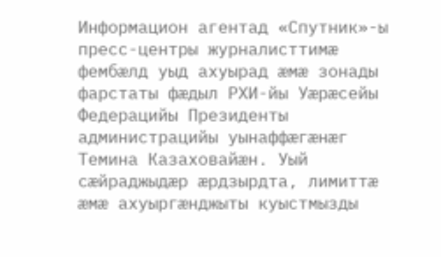Информацион агентад «Спутник»-ы пресс-центры журналисттимæ фембæлд уыд ахуырад æмæ зонады фарстаты фæдыл РХИ-йы Уæрæсейы Федерацийы Президенты администрацийы уынаффæгæнæг Темина Казаховайæн. Уый сæйраджыдæр æрдзырдта, лимиттæ æмæ ахуыргæнджыты куыстмызды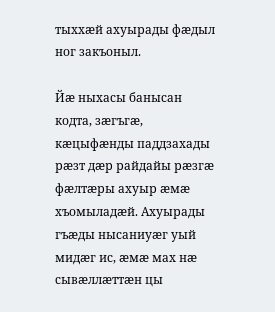тыххæй ахуырады фæдыл ног закъоныл.

Йæ ныхасы банысан кодта, зæгъгæ, кæцыфæнды паддзахады рæзт дæр райдайы рæзгæ фæлтæры ахуыр æмæ хъомыладæй. Ахуырады гъæды нысаниуæг уый мидæг ис, æмæ мах нæ сывæллæттæн цы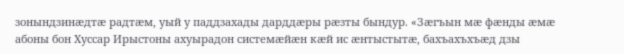зонындзинæдтæ радтæм, уый у паддзахады дарддæры рæзты бындур. «Зæгъын мæ фæнды æмæ абоны бон Хуссар Ирыстоны ахуырадон системæйæн кæй ис æнтыстытæ, бахъахъхъæд дзы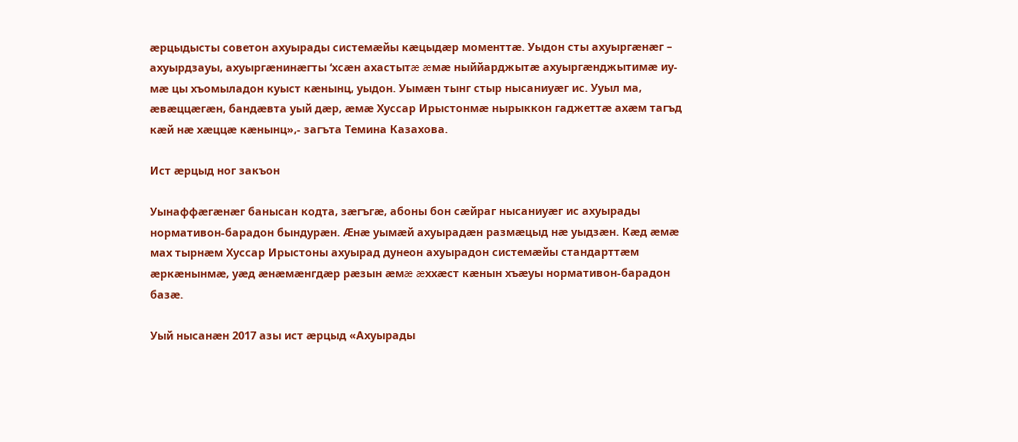æрцыдысты советон ахуырады системæйы кæцыдæр моменттæ. Уыдон сты ахуыргæнæг –  ахуырдзауы, ахуыргæнинæгты ‘хсæн ахастытæ æмæ ныййарджытæ ахуыргæнджытимæ иу-мæ цы хъомыладон куыст кæнынц, уыдон. Уымæн тынг стыр нысаниуæг ис. Ууыл ма, æвæццæгæн, бандæвта уый дæр, æмæ Хуссар Ирыстонмæ нырыккон гаджеттæ ахæм тагъд кæй нæ хæццæ кæнынц»,- загъта Темина Казахова.

Ист æрцыд ног закъон

Уынаффæгæнæг банысан кодта, зæгъгæ, абоны бон сæйраг нысаниуæг ис ахуырады нормативон-барадон бындурæн. Æнæ уымæй ахуырадæн размæцыд нæ уыдзæн. Кæд æмæ мах тырнæм Хуссар Ирыстоны ахуырад дунеон ахуырадон системæйы стандарттæм æркæнынмæ, уæд æнæмæнгдæр рæзын æмæ æххæст кæнын хъæуы нормативон-барадон базæ.

Уый нысанæн 2017 азы ист æрцыд «Ахуырады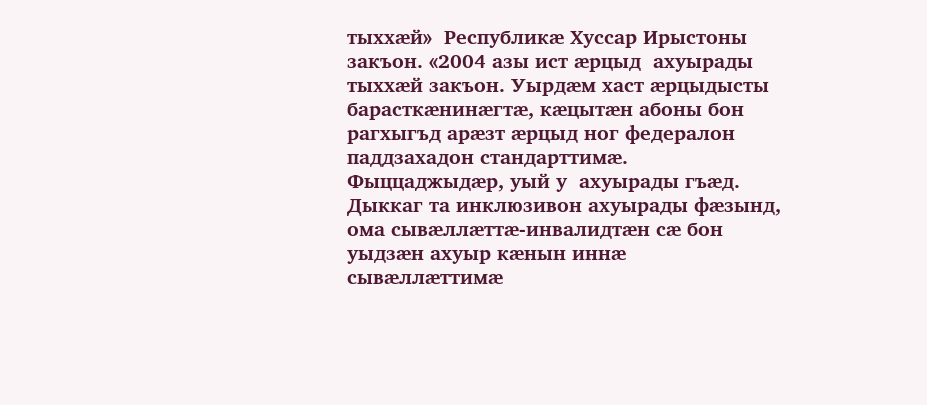тыххæй»  Республикæ Хуссар Ирыстоны  закъон. «2004 азы ист æрцыд  ахуырады тыххæй закъон. Уырдæм хаст æрцыдысты барасткæнинæгтæ, кæцытæн абоны бон  рагхыгъд арæзт æрцыд ног федералон паддзахадон стандарттимæ.  Фыццаджыдæр, уый у  ахуырады гъæд. Дыккаг та инклюзивон ахуырады фæзынд, ома сывæллæттæ-инвалидтæн сæ бон уыдзæн ахуыр кæнын иннæ сывæллæттимæ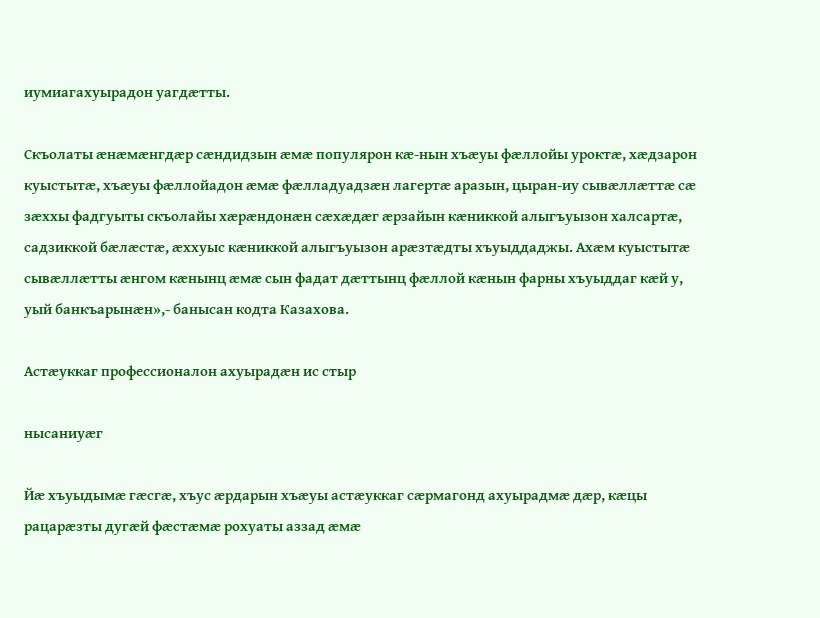иумиагахуырадон уагдæтты.

Скъолаты æнæмæнгдæр сæндидзын æмæ популярон кæ-нын хъæуы фæллойы уроктæ, хæдзарон куыстытæ, хъæуы фæллойадон æмæ фæлладуадзæн лагертæ аразын, цыран-иу сывæллæттæ сæ зæххы фадгуыты скъолайы хæрæндонæн сæхæдæг æрзайын кæниккой алыгъуызон халсартæ, садзиккой бæлæстæ, æххуыс кæниккой алыгъуызон арæзтæдты хъуыддаджы. Ахæм куыстытæ сывæллæтты æнгом кæнынц æмæ сын фадат дæттынц фæллой кæнын фарны хъуыддаг кæй у, уый банкъарынæн»,- банысан кодта Казахова.

Астæуккаг профессионалон ахуырадæн ис стыр

нысаниуæг

Йæ хъуыдымæ гæсгæ, хъус æрдарын хъæуы астæуккаг сæрмагонд ахуырадмæ дæр, кæцы рацарæзты дугæй фæстæмæ рохуаты аззад æмæ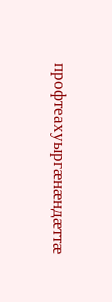профтеахуыргæнæндæттæ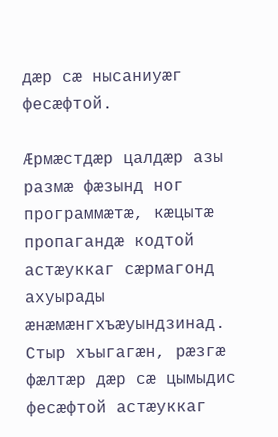дæр сæ нысаниуæг фесæфтой.

Æрмæстдæр цалдæр азы размæ фæзынд ног программæтæ, кæцытæ пропагандæ кодтой астæуккаг сæрмагонд ахуырады æнæмæнгхъæуындзинад. Стыр хъыгагæн, рæзгæ фæлтæр дæр сæ цымыдис фесæфтой астæуккаг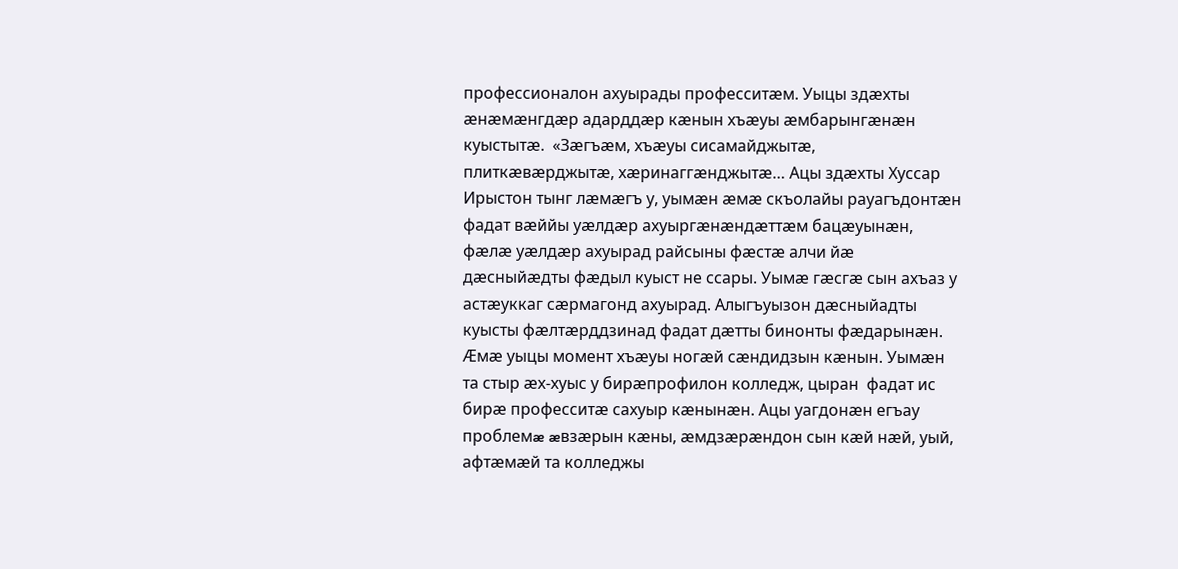профессионалон ахуырады професситæм. Уыцы здæхты æнæмæнгдæр адарддæр кæнын хъæуы æмбарынгæнæн куыстытæ.  «Зæгъæм, хъæуы сисамайджытæ, плиткæвæрджытæ, хæринаггæнджытæ… Ацы здæхты Хуссар Ирыстон тынг лæмæгъ у, уымæн æмæ скъолайы рауагъдонтæн фадат вæййы уæлдæр ахуыргæнæндæттæм бацæуынæн, фæлæ уæлдæр ахуырад райсыны фæстæ алчи йæ дæсныйæдты фæдыл куыст не ссары. Уымæ гæсгæ сын ахъаз у астæуккаг сæрмагонд ахуырад. Алыгъуызон дæсныйадты куысты фæлтæрддзинад фадат дæтты бинонты фæдарынæн. Æмæ уыцы момент хъæуы ногæй сæндидзын кæнын. Уымæн та стыр æх-хуыс у бирæпрофилон колледж, цыран  фадат ис бирæ професситæ сахуыр кæнынæн. Ацы уагдонæн егъау проблемæ æвзæрын кæны, æмдзæрæндон сын кæй нæй, уый, афтæмæй та колледжы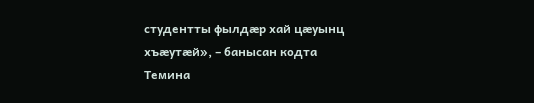студентты фылдæр хай цæуынц хъæутæй», – банысан кодта Темина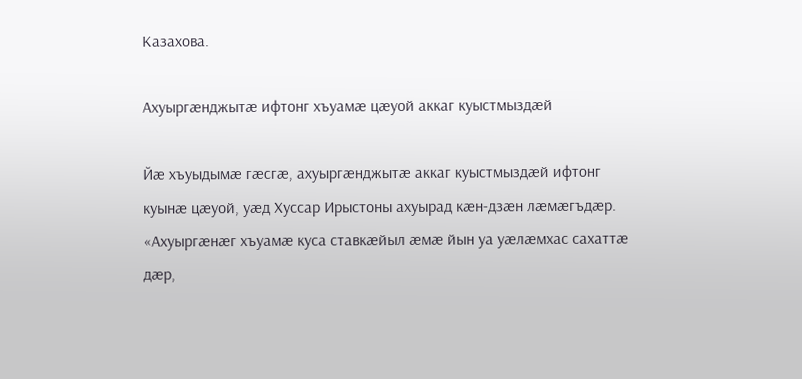Казахова.

Ахуыргæнджытæ ифтонг хъуамæ цæуой аккаг куыстмыздæй

Йæ хъуыдымæ гæсгæ, ахуыргæнджытæ аккаг куыстмыздæй ифтонг куынæ цæуой, уæд Хуссар Ирыстоны ахуырад кæн-дзæн лæмæгъдæр. «Ахуыргæнæг хъуамæ куса ставкæйыл æмæ йын уа уæлæмхас сахаттæ дæр,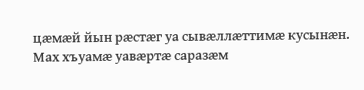цæмæй йын рæстæг уа сывæллæттимæ кусынæн. Мах хъуамæ уавæртæ саразæм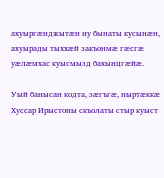ахуыргæнджытæн иу бынаты кусынæн, ахуырады тыххæй закъонмæ гæсгæ уæлæмхас куысмызд бахынцгæйæ.

Уый банысан кодта, зæгъгæ, ныртæккæ Хуссар Ирыстоны скъолаты стыр куыст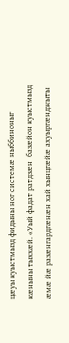цæуы куыстмызд фидыны ног системæ ныббиноныг кæныны тыххæй. «Уый фадат ратдзæн  базæйон куыстмызд æмæ йæ разæнгардгæнæн хай хынцгæйæ ахуыргæнджыты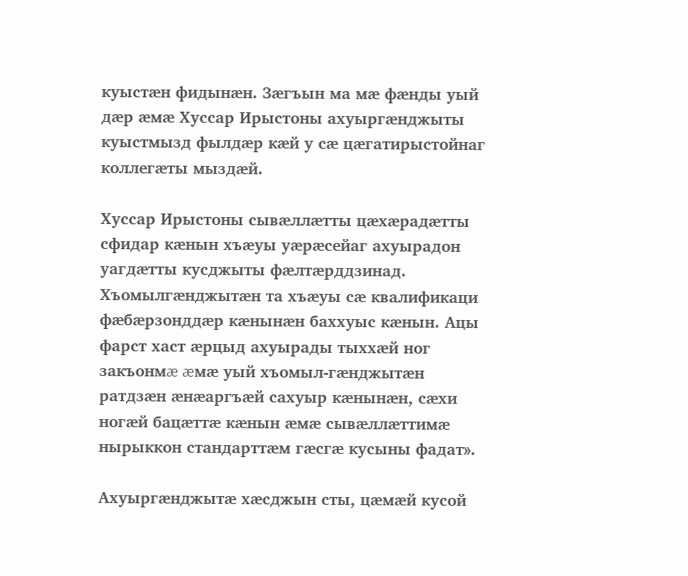куыстæн фидынæн. Зæгъын ма мæ фæнды уый дæр æмæ Хуссар Ирыстоны ахуыргæнджыты куыстмызд фылдæр кæй у сæ цæгатирыстойнаг  коллегæты мыздæй.

Хуссар Ирыстоны сывæллæтты цæхæрадæтты сфидар кæнын хъæуы уæрæсейаг ахуырадон уагдæтты кусджыты фæлтæрддзинад. Хъомылгæнджытæн та хъæуы сæ квалификаци фæбæрзонддæр кæнынæн баххуыс кæнын. Ацы фарст хаст æрцыд ахуырады тыххæй ног закъонмæ æмæ уый хъомыл-гæнджытæн ратдзæн æнæаргъæй сахуыр кæнынæн, сæхи ногæй бацæттæ кæнын æмæ сывæллæттимæ нырыккон стандарттæм гæсгæ кусыны фадат».

Ахуыргæнджытæ хæсджын сты, цæмæй кусой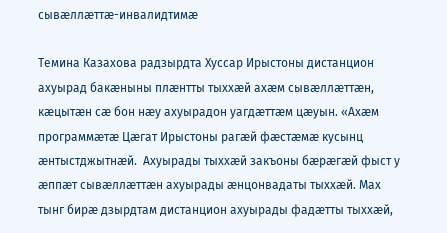сывæллæттæ-инвалидтимæ

Темина Казахова радзырдта Хуссар Ирыстоны дистанцион ахуырад бакæныны плæнтты тыххæй ахæм сывæллæттæн, кæцытæн сæ бон нæу ахуырадон уагдæттæм цæуын. «Ахæм программæтæ Цæгат Ирыстоны рагæй фæстæмæ кусынц æнтыстджытнæй.  Ахуырады тыххæй закъоны бæрæгæй фыст у æппæт сывæллæттæн ахуырады æнцонвадаты тыххæй. Мах тынг бирæ дзырдтам дистанцион ахуырады фадæтты тыххæй,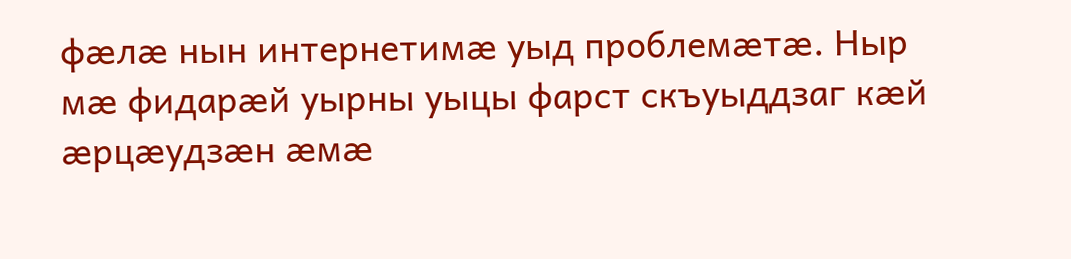фæлæ нын интернетимæ уыд проблемæтæ. Ныр мæ фидарæй уырны уыцы фарст скъуыддзаг кæй æрцæудзæн æмæ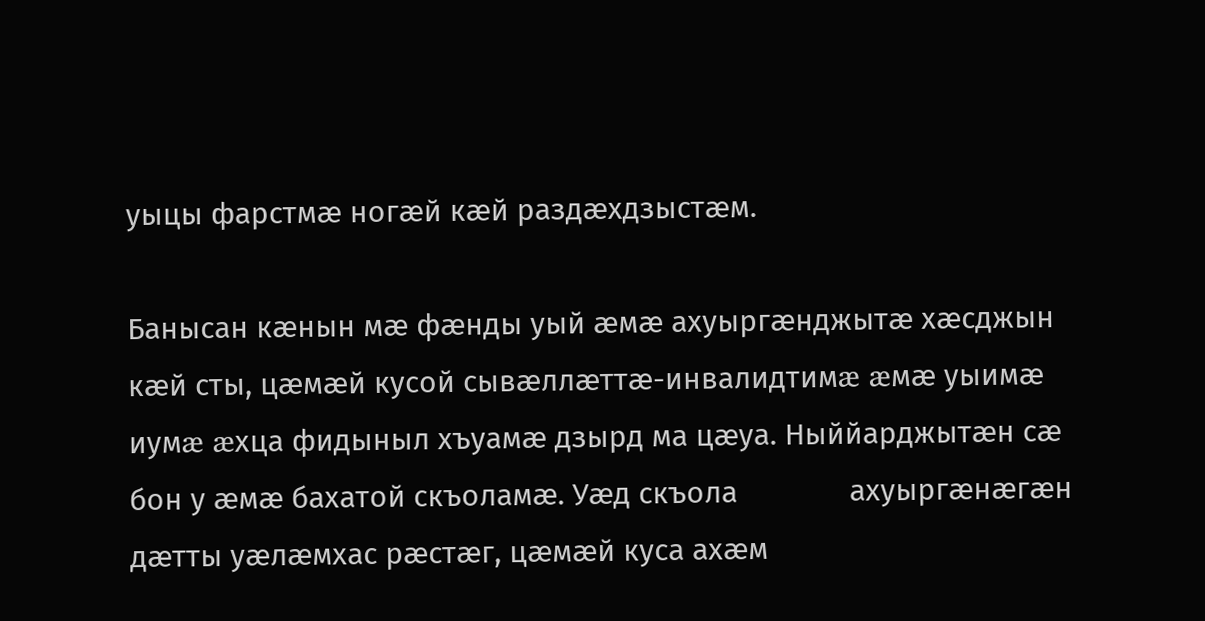уыцы фарстмæ ногæй кæй раздæхдзыстæм.

Банысан кæнын мæ фæнды уый æмæ ахуыргæнджытæ хæсджын кæй сты, цæмæй кусой сывæллæттæ-инвалидтимæ æмæ уыимæ иумæ æхца фидыныл хъуамæ дзырд ма цæуа. Ныййарджытæн сæ бон у æмæ бахатой скъоламæ. Уæд скъола              ахуыргæнæгæн дæтты уæлæмхас рæстæг, цæмæй куса ахæм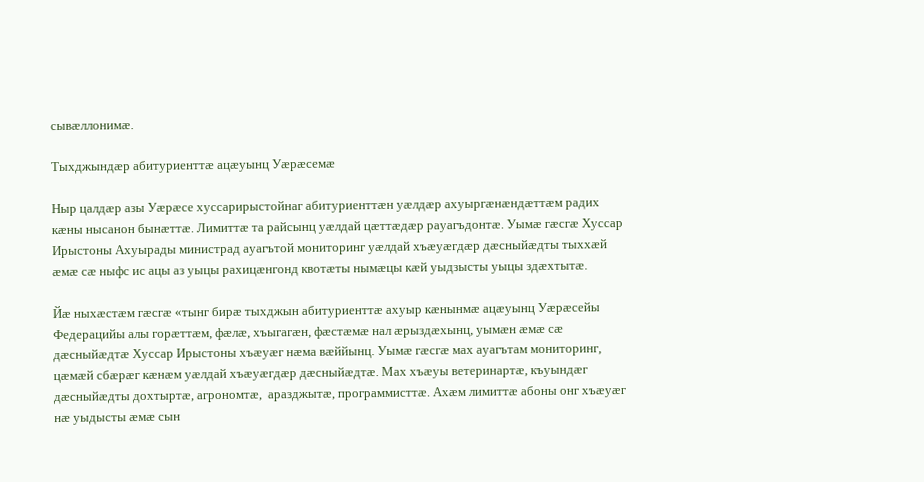сывæллонимæ.

Тыхджындæр абитуриенттæ ацæуынц Уæрæсемæ

Ныр цалдæр азы Уæрæсе хуссарирыстойнаг абитуриенттæн уæлдæр ахуыргæнæндæттæм радих кæны нысанон бынæттæ. Лимиттæ та райсынц уæлдай цæттæдæр рауагъдонтæ. Уымæ гæсгæ Хуссар Ирыстоны Ахуырады министрад ауагътой мониторинг уæлдай хъæуæгдæр дæсныйæдты тыххæй æмæ сæ ныфс ис ацы аз уыцы рахицæнгонд квотæты нымæцы кæй уыдзысты уыцы здæхтытæ.

Йæ ныхæстæм гæсгæ «тынг бирæ тыхджын абитуриенттæ ахуыр кæнынмæ ацæуынц Уæрæсейы Федерацийы алы горæттæм, фæлæ, хъыгагæн, фæстæмæ нал æрыздæхынц, уымæн æмæ сæ дæсныйæдтæ Хуссар Ирыстоны хъæуæг нæма вæййынц. Уымæ гæсгæ мах ауагътам мониторинг, цæмæй сбæрæг кæнæм уæлдай хъæуæгдæр дæсныйæдтæ. Мах хъæуы ветеринартæ, къуындæг дæсныйæдты дохтыртæ, агрономтæ,  аразджытæ, программисттæ. Ахæм лимиттæ абоны онг хъæуæг нæ уыдысты æмæ сын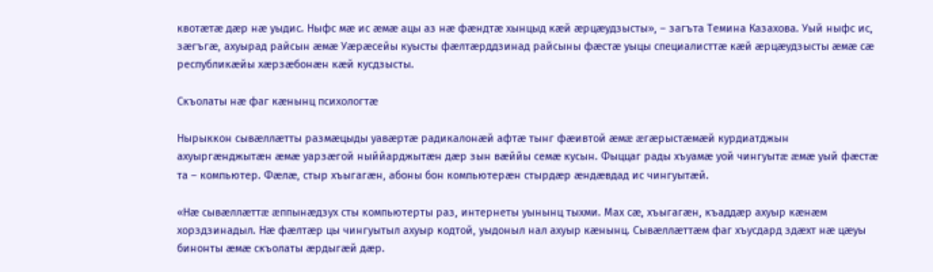квотæтæ дæр нæ уыдис. Ныфс мæ ис æмæ ацы аз нæ фæндтæ хынцыд кæй æрцæудзысты», – загъта Темина Казахова. Уый ныфс ис, зæгъгæ, ахуырад райсын æмæ Уæрæсейы куысты фæлтæрддзинад райсыны фæстæ уыцы специалисттæ кæй æрцæудзысты æмæ сæ республикæйы хæрзæбонæн кæй кусдзысты.

Скъолаты нæ фаг кæнынц психологтæ

Нырыккон сывæллæтты размæцыды уавæртæ радикалонæй афтæ тынг фæивтой æмæ æгæрыстæмæй курдиатджын ахуыргæнджытæн æмæ уарзæгой ныййарджытæн дæр зын вæййы семæ кусын. Фыццаг рады хъуамæ уой чингуытæ æмæ уый фæстæ та – компьютер. Фæлæ, стыр хъыгагæн, абоны бон компьютерæн стырдæр æндæвдад ис чингуытæй.

«Нæ сывæллæттæ æппынæдзух сты компьютерты раз, интернеты уынынц тыхми. Мах сæ, хъыгагæн, къаддæр ахуыр кæнæм хорздзинадыл. Нæ фæлтæр цы чингуытыл ахуыр кодтой, уыдоныл нал ахуыр кæнынц. Сывæллæттæм фаг хъусдард здæхт нæ цæуы бинонты æмæ скъолаты æрдыгæй дæр.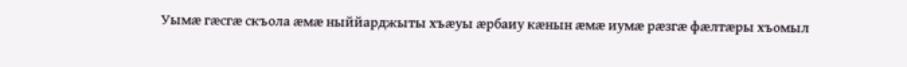Уымæ гæсгæ скъола æмæ ныййарджыты хъæуы æрбаиу кæнын æмæ иумæ рæзгæ фæлтæры хъомыл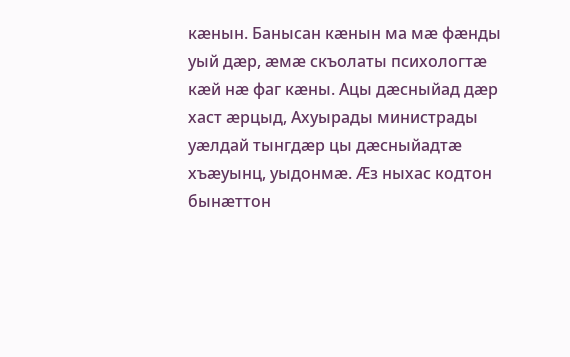кæнын. Банысан кæнын ма мæ фæнды уый дæр, æмæ скъолаты психологтæ кæй нæ фаг кæны. Ацы дæсныйад дæр хаст æрцыд, Ахуырады министрады уæлдай тынгдæр цы дæсныйадтæ хъæуынц, уыдонмæ. Æз ныхас кодтон бынæттон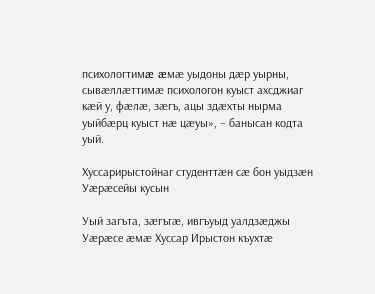психологтимæ æмæ уыдоны дæр уырны, сывæллæттимæ психологон куыст ахсджиаг кæй у, фæлæ, зæгъ, ацы здæхты нырма уыйбæрц куыст нæ цæуы», – банысан кодта уый.

Хуссарирыстойнаг студенттæн сæ бон уыдзæн Уæрæсейы кусын

Уый загъта, зæгъгæ, ивгъуыд уалдзæджы Уæрæсе æмæ Хуссар Ирыстон къухтæ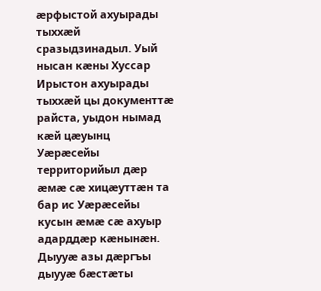æрфыстой ахуырады тыххæй сразыдзинадыл. Уый нысан кæны Хуссар Ирыстон ахуырады тыххæй цы документтæ райста, уыдон нымад кæй цæуынц Уæрæсейы территорийыл дæр æмæ сæ хицæуттæн та бар ис Уæрæсейы кусын æмæ сæ ахуыр адарддæр кæнынæн. Дыууæ азы дæргъы дыууæ бæстæты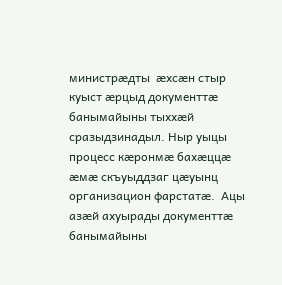министрæдты  æхсæн стыр куыст æрцыд документтæ банымайыны тыххæй сразыдзинадыл. Ныр уыцы процесс кæронмæ бахæццæ æмæ скъуыддзаг цæуынц организацион фарстатæ.  Ацы азæй ахуырады документтæ банымайыны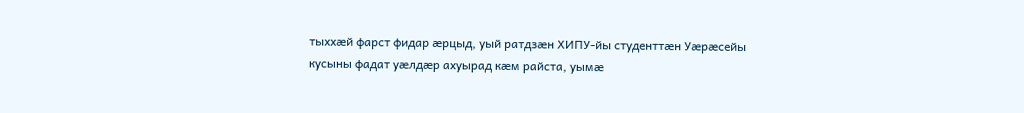тыххæй фарст фидар æрцыд, уый ратдзæн ХИПУ-йы студенттæн Уæрæсейы кусыны фадат уæлдæр ахуырад кæм райста, уымæ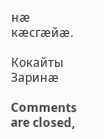нæ кæсгæйæ.

Кокайты Заринæ

Comments are closed,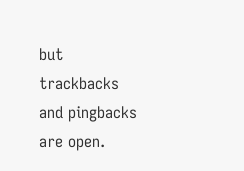but trackbacks and pingbacks are open.